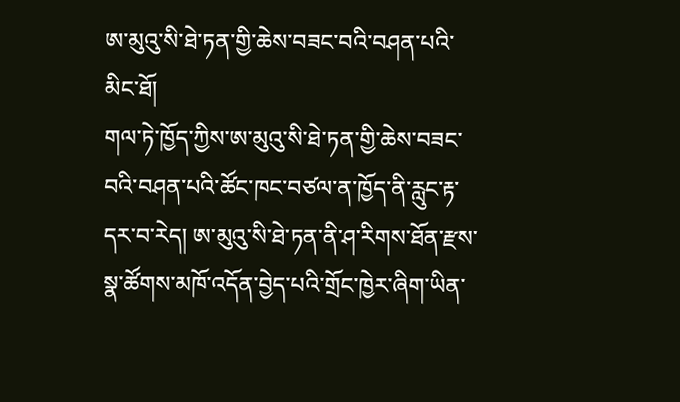ཨ་མུའུ་སི་ཐེ་ཏན་གྱི་ཆེས་བཟང་བའི་བཤན་པའི་མིང་ཐོ།
གལ་ཏེ་ཁྱོད་ཀྱིས་ཨ་མུའུ་སི་ཐེ་ཏན་གྱི་ཆེས་བཟང་བའི་བཤན་པའི་ཚོང་ཁང་བཙལ་ན་ཁྱོད་ནི་རླུང་རྟ་དར་བ་རེད། ཨ་མུའུ་སི་ཐེ་ཏན་ནི་ཤ་རིགས་ཐོན་རྫས་སྣ་ཚོགས་མཁོ་འདོན་བྱེད་པའི་གྲོང་ཁྱེར་ཞིག་ཡིན་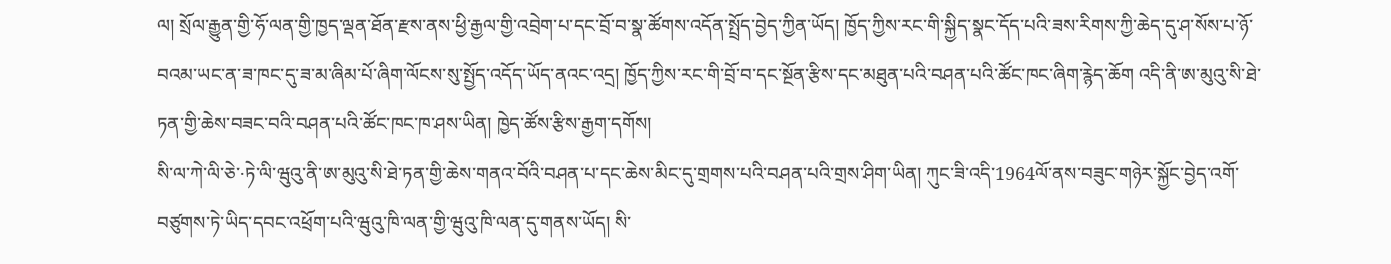ལ། སྲོལ་རྒྱུན་གྱི་ཧོ་ལན་གྱི་ཁྱད་ལྡན་ཐོན་རྫས་ནས་ཕྱི་རྒྱལ་གྱི་འབྲེག་པ་དང་བྲོ་བ་སྣ་ཚོགས་འདོན་སྤྲོད་བྱེད་ཀྱིན་ཡོད། ཁྱོད་ཀྱིས་རང་གི་སྐྱིད་སྣང་དོད་པའི་ཟས་རིགས་ཀྱི་ཆེད་དུ་ཤ་སོས་པ་ཉོ་བའམ་ཡང་ན་ཟ་ཁང་དུ་ཟ་མ་ཞིམ་པོ་ཞིག་ལོངས་སུ་སྤྱོད་འདོད་ཡོད་ནའང་འདྲ། ཁྱོད་ཀྱིས་རང་གི་བྲོ་བ་དང་སྔོན་རྩིས་དང་མཐུན་པའི་བཤན་པའི་ཚོང་ཁང་ཞིག་རྙེད་ཆོག འདི་ནི་ཨ་མུའུ་སི་ཐེ་ཏན་གྱི་ཆེས་བཟང་བའི་བཤན་པའི་ཚོང་ཁང་ཁ་ཤས་ཡིན། ཁྱེད་ཚོས་རྩིས་རྒྱག་དགོས།
སི་ལ་ཀེ་ལི་ཅེ་·ཏེ་ལི་ཝུའུ་ནི་ཨ་མུའུ་སི་ཐེ་ཏན་གྱི་ཆེས་གནའ་བོའི་བཤན་པ་དང་ཆེས་མིང་དུ་གྲགས་པའི་བཤན་པའི་གྲས་ཤིག་ཡིན། ཀུང་ཟི་འདི་1964ལོ་ནས་བཟུང་གཉེར་སྐྱོང་བྱེད་འགོ་བཙུགས་ཏེ་ཡིད་དབང་འཕྲོག་པའི་ཝུའུ་ཁི་ལན་གྱི་ཝུའུ་ཁི་ལན་དུ་གནས་ཡོད། སི་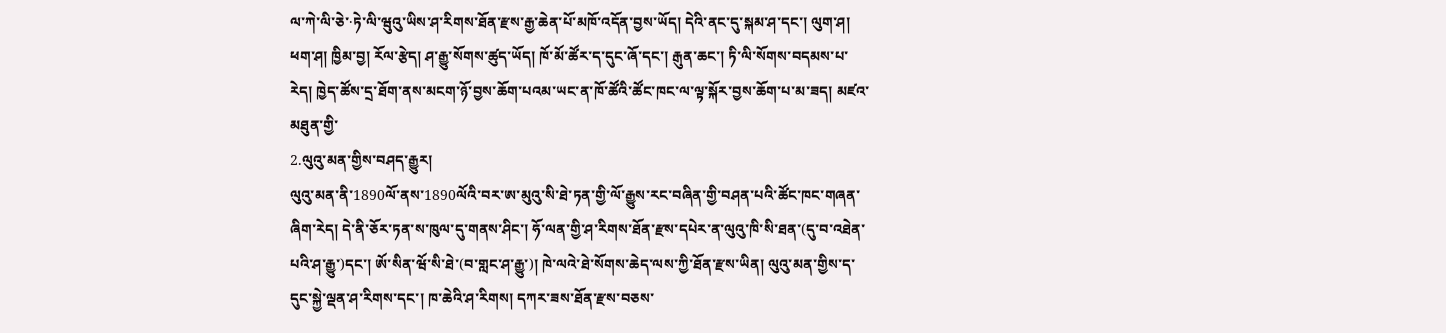ལ་ཀེ་ལི་ཅེ་·ཏེ་ལི་ཝུའུ་ཡིས་ཤ་རིགས་ཐོན་རྫས་རྒྱ་ཆེན་པོ་མཁོ་འདོན་བྱས་ཡོད། དེའི་ནང་དུ་སྐམ་ཤ་དང་། ལུག་ཤ། ཕག་ཤ། ཁྱིམ་བྱ། རོལ་རྩེད། ཤ་རྒྱུ་སོགས་ཚུད་ཡོད། ཁོ་མོ་ཚོར་ད་དུང་ཞོ་དང་། རྒུན་ཆང་། ཏི་ལི་སོགས་བདམས་པ་རེད། ཁྱེད་ཚོས་དྲ་ཐོག་ནས་མངག་ཉོ་བྱས་ཆོག་པའམ་ཡང་ན་ཁོ་ཚོའི་ཚོང་ཁང་ལ་ལྟ་སྐོར་བྱས་ཆོག་པ་མ་ཟད། མཛའ་མཐུན་གྱི་
2.ལུའུ་མན་གྱིས་བཤད་རྒྱུར།
ལུའུ་མན་ནི་1890ལོ་ནས་1890ལོའི་བར་ཨ་མུའུ་སི་ཐེ་ཏན་གྱི་ལོ་རྒྱུས་རང་བཞིན་གྱི་བཤན་པའི་ཚོང་ཁང་གཞན་ཞིག་རེད། དེ་ནི་ཅོར་ཏན་ས་ཁུལ་དུ་གནས་ཤིང་། ཧོ་ལན་གྱི་ཤ་རིགས་ཐོན་རྫས་དཔེར་ན་ལུའུ་ཁི་སི་ཐན་(དུ་བ་འཐེན་པའི་ཤ་རྒྱུ་)དང་། ཨོ་སིན་ཝོ་སི་ཐེ་(བ་གླང་ཤ་རྒྱུ་)། ཁེ་ལའེ་ཐེ་སོགས་ཆེད་ལས་ཀྱི་ཐོན་རྫས་ཡིན། ལུའུ་མན་གྱིས་ད་དུང་སྐྱེ་ལྡན་ཤ་རིགས་དང་། ཁ་ཆེའི་ཤ་རིགས། དཀར་ཟས་ཐོན་རྫས་བཅས་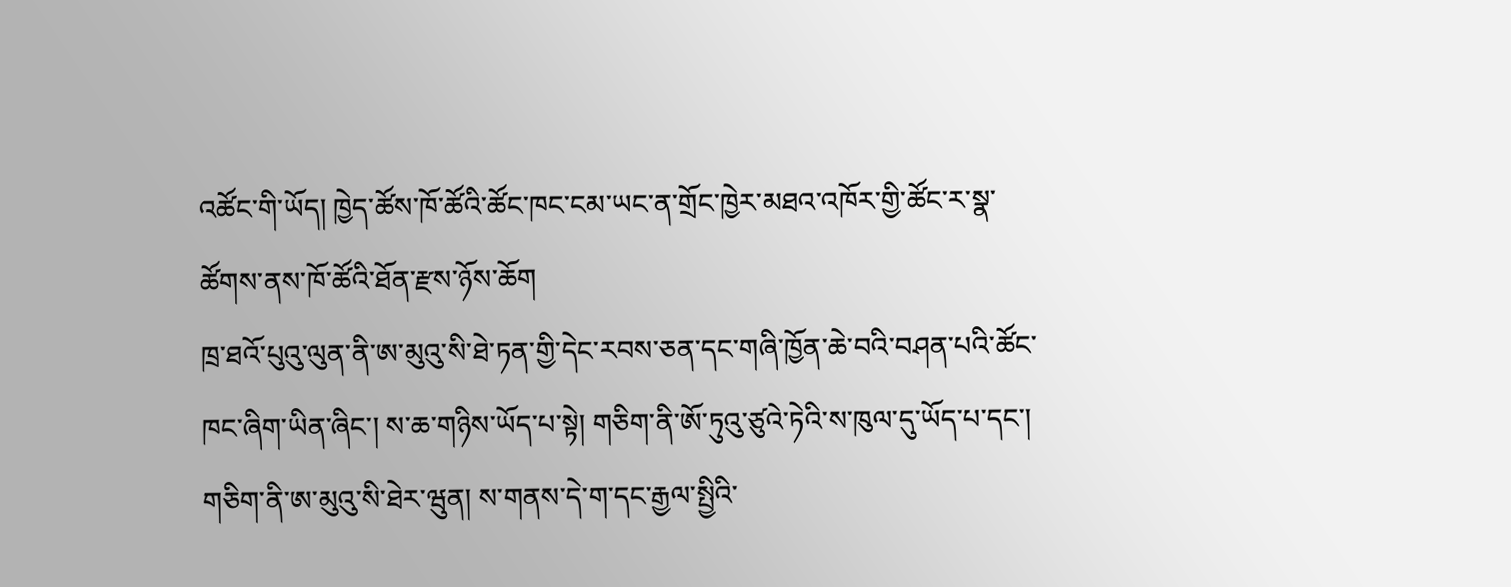འཚོང་གི་ཡོད། ཁྱེད་ཚོས་ཁོ་ཚོའི་ཚོང་ཁང་ངམ་ཡང་ན་གྲོང་ཁྱེར་མཐའ་འཁོར་གྱི་ཚོང་ར་སྣ་ཚོགས་ནས་ཁོ་ཚོའི་ཐོན་རྫས་ཉོས་ཆོག
ཁྲ་ཐའོ་པུའུ་ལུན་ནི་ཨ་མུའུ་སི་ཐེ་ཏན་གྱི་དེང་རབས་ཅན་དང་གཞི་ཁྱོན་ཆེ་བའི་བཤན་པའི་ཚོང་ཁང་ཞིག་ཡིན་ཞིང་། ས་ཆ་གཉིས་ཡོད་པ་སྟེ། གཅིག་ནི་ཨོ་ཏུའུ་ཙུའེ་ཏེའི་ས་ཁུལ་དུ་ཡོད་པ་དང་། གཅིག་ནི་ཨ་མུའུ་སི་ཐེར་ཝུན། ས་གནས་དེ་ག་དང་རྒྱལ་སྤྱིའི་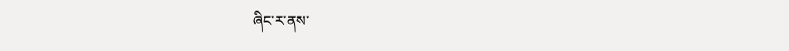ཞིང་ར་ནས་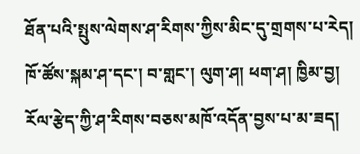ཐོན་པའི་སྤུས་ལེགས་ཤ་རིགས་ཀྱིས་མིང་དུ་གྲགས་པ་རེད། ཁོ་ཚོས་སྐམ་ཤ་དང་། བ་གླང་། ལུག་ཤ། ཕག་ཤ། ཁྱིམ་བྱ། རོལ་རྩེད་ཀྱི་ཤ་རིགས་བཅས་མཁོ་འདོན་བྱས་པ་མ་ཟད།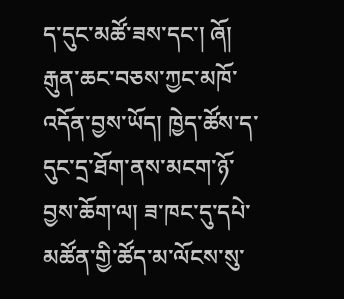ད་དུང་མཚོ་ཟས་དང་། ཞོ། རྒུན་ཆང་བཅས་ཀྱང་མཁོ་འདོན་བྱས་ཡོད། ཁྱེད་ཚོས་ད་དུང་དྲ་ཐོག་ནས་མངག་ཉོ་བྱས་ཆོག་ལ། ཟ་ཁང་དུ་དཔེ་མཚོན་གྱི་ཚོད་མ་ལོངས་སུ་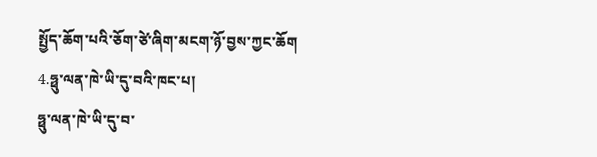སྤྱོད་ཆོག་པའི་ཅོག་ཙེ་ཞིག་མངག་ཉོ་བྱས་ཀྱང་ཆོག
4.ཧྥུ་ལན་ཁེ་ཡི་དུ་བའི་ཁང་པ།
ཧྥུ་ལན་ཁེ་ཡི་དུ་བ་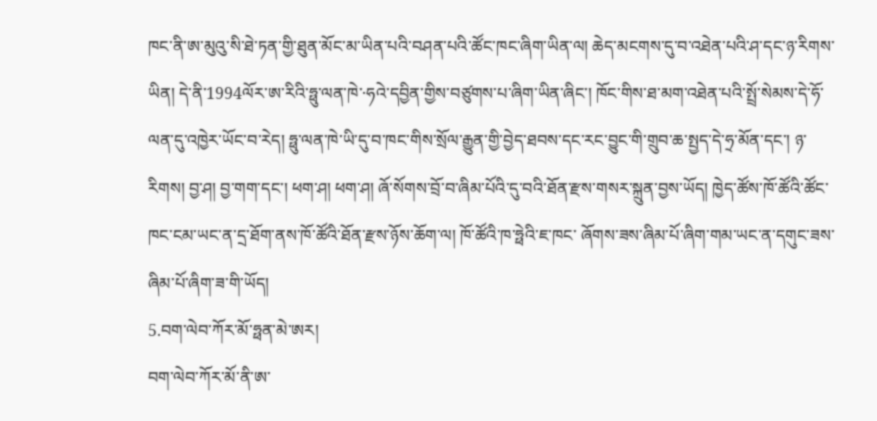ཁང་ནི་ཨ་མུའུ་སི་ཐེ་ཏན་གྱི་ཐུན་མོང་མ་ཡིན་པའི་བཤན་པའི་ཚོང་ཁང་ཞིག་ཡིན་ལ། ཆེད་མངགས་དུ་བ་འཐེན་པའི་ཤ་དང་ཉ་རིགས་ཡིན། དེ་ནི་1994ལོར་ཨ་རིའི་ཧྥུ་ལན་ཁེ་·ཧའེ་དབྱིན་གྱིས་བཙུགས་པ་ཞིག་ཡིན་ཞིང་། ཁོང་གིས་ཐ་མག་འཐེན་པའི་སྤྲོ་སེམས་དེ་ཧོ་ལན་དུ་འཁྱེར་ཡོང་བ་རེད། ཧྥུ་ལན་ཁེ་ཡི་དུ་བ་ཁང་གིས་སྲོལ་རྒྱུན་གྱི་བྱེད་ཐབས་དང་རང་བྱུང་གི་གྲུབ་ཆ་སྤྱད་དེ་ཧྲ་མོན་དང་། ཉ་རིགས། བྱ་ཤ། བྱ་གག་དང་། ཕག་ཤ། ཕག་ཤ། ཞོ་སོགས་བྲོ་བ་ཞིམ་པོའི་དུ་བའི་ཐོན་རྫས་གསར་སྐྲུན་བྱས་ཡོད། ཁྱེད་ཚོས་ཁོ་ཚོའི་ཚོང་ཁང་ངམ་ཡང་ན་དྲ་ཐོག་ནས་ཁོ་ཚོའི་ཐོན་རྫས་ཉོས་ཆོག་ལ། ཁོ་ཚོའི་ཁ་ཧྥེའི་ཇ་ཁང་ ཞོགས་ཟས་ཞིམ་པོ་ཞིག་གམ་ཡང་ན་དགུང་ཟས་ཞིམ་པོ་ཞིག་ཟ་གི་ཡོད།
5.བག་ལེབ་ཀོར་མོ་ཧྥན་མེ་ཨར།
བག་ལེབ་ཀོར་མོ་ནི་ཨ་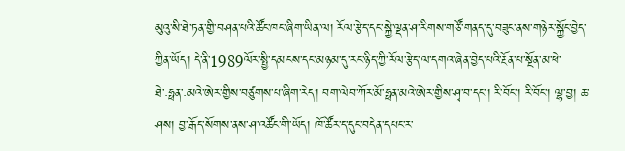མུའུ་སི་ཐེ་ཏན་གྱི་བཤན་པའི་ཚོང་ཁང་ཞིག་ཡིན་ལ། རོལ་རྩེད་དང་སྐྱེ་ལྡན་ཤ་རིགས་གཙོ་གནད་དུ་བཟུང་ནས་གཉེར་སྐྱོང་བྱེད་ཀྱིན་ཡོད། དེ་ནི་1989ལོར་སྤྱི་དམངས་དང་མཉམ་དུ་རང་ཉིད་ཀྱི་རོལ་རྩེད་ལ་དགའ་ཞེན་བྱེད་པའི་རྔོན་པ་སྔོན་མ་ཕེ་ཐེ་·ཧྥན་·མའེ་ཨེར་གྱིས་བཙུགས་པ་ཞིག་རེད། བག་ལེབ་ཀོར་མོ་ཧྥན་མའེ་ཨེར་གྱིས་ཤྭ་བ་དང་། རི་བོང་། རི་བོང་། ལྷ་བྱ། ཆ་ཤས། བྱ་རྒོད་སོགས་ནས་ཤ་འཚོང་གི་ཡོད། ཁོ་ཚོར་ད་དུང་བདེན་དཔང་ར་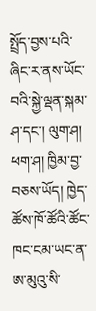སྤྲོད་བྱས་པའི་ཞིང་ར་ནས་ཡོང་བའི་སྐྱེ་ལྡན་སྐམ་ཤ་དང་། ལུག་ཤ། ཕག་ཤ། ཁྱིམ་བྱ་བཅས་ཡོད། ཁྱེད་ཚོས་ཁོ་ཚོའི་ཚོང་ཁང་ངམ་ཡང་ན་ཨ་མུའུ་སི་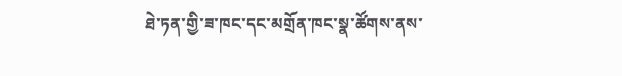ཐེ་ཏན་གྱི་ཟ་ཁང་དང་མགྲོན་ཁང་སྣ་ཚོགས་ནས་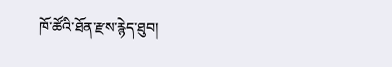ཁོ་ཚོའི་ཐོན་རྫས་རྙེད་ཐུབ།